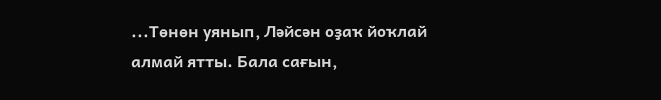...Төнөн уянып, Ләйсән оҙаҡ йоҡлай алмай ятты. Бала сағын,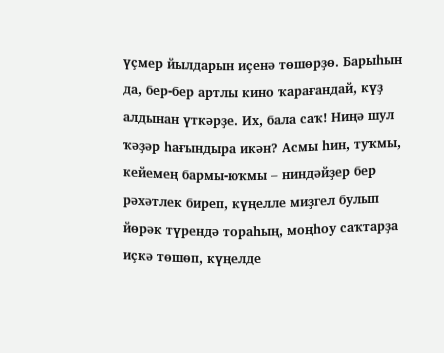үҫмер йылдарын иҫенә төшөрҙө. Барыһын да, бер-бер артлы кино ҡарағандай, күҙ алдынан үткәрҙе. Их, бала саҡ! Ниңә шул ҡәҙәр һағындыра икән? Асмы һин, туҡмы, кейемең бармы-юҡмы – ниндәйҙер бер рәхәтлек биреп, күңелле миҙгел булып йөрәк түрендә тораһың, моңһоу саҡтарҙа иҫкә төшөп, күңелде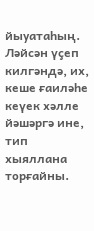йыуатаһың.
Ләйсән үҫеп килгәндә, их, кеше ғаиләһе кеүек хәлле йәшәргә ине, тип хыяллана торғайны.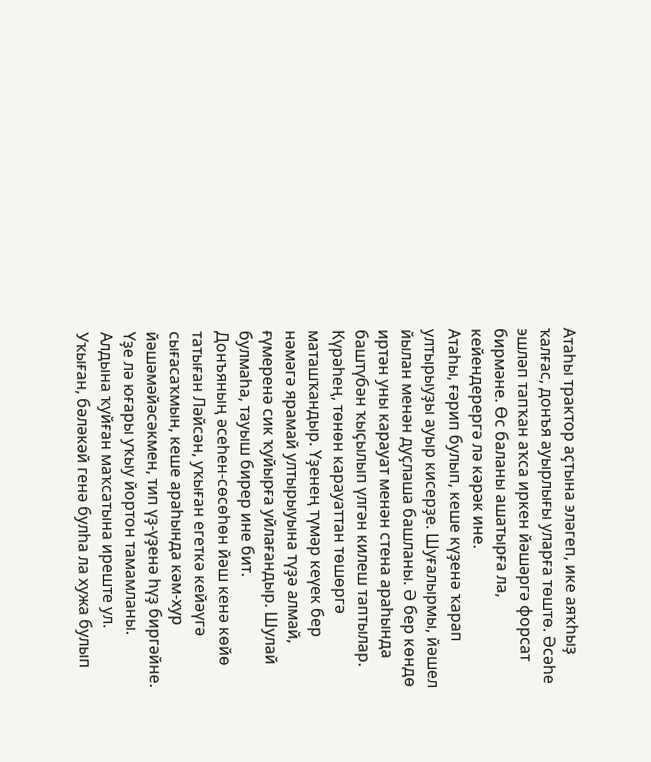Атаһы трактор аҫтына эләгеп, ике аяҡһыҙ ҡалғас, донъя ауырлығы уларға төштө. Әсәһе эшләп тапҡан аҡса иркен йәшәргә форсат бирмәне. Өс баланы ашатырға ла, кейендерергә лә кәрәк ине.
Атаһы, ғәрип булып, кеше күҙенә ҡарап ултырыуҙы ауыр кисерҙе. Шуғалырмы, йәшел йылан менән дуҫлаша башланы. Ә бер көндө иртән уны карауат менән стена араһында баштүбән ҡыҫылып үлгән килеш таптылар. Күрәһең, төнөн карауаттан төшөргә маташҡандыр. Үҙенең түмәр кеүек бер нәмәгә ярамай ултырыуына түҙә алмай, ғүмеренә сик ҡуйырға уйлағандыр. Шулай булмаһа, тауыш бирер ине бит.
Донъяның әсеһен-сөсөһөн йәш кенә көйө татыған Ләйсән, уҡыған егеткә кейәүгә сығасаҡмын, кеше араһында кәм-хур йәшәмәйәсәкмен, тип үҙ-үҙенә һүҙ биргәйне. Үҙе лә юғары уҡыу йортон тамамланы. Алдына ҡуйған маҡсатына иреште ул. Уҡыған, бәләкәй генә булһа ла хужа булып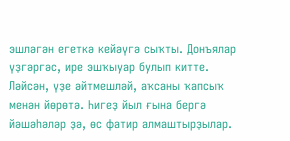эшләгән егеткә кейәүгә сыҡты. Донъялар үҙгәргәс, ире эшҡыуар булып китте. Ләйсән, үҙе әйтмешләй, аҡсаны ҡапсыҡ менән йөрөтә. Һигеҙ йыл ғына бергә йәшәһәләр ҙә, өс фатир алмаштырҙылар.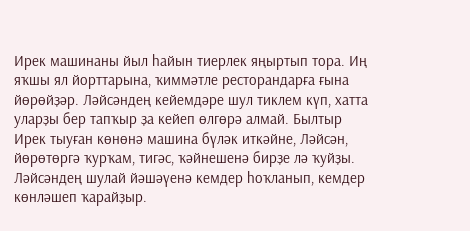Ирек машинаны йыл һайын тиерлек яңыртып тора. Иң яҡшы ял йорттарына, ҡиммәтле ресторандарға ғына йөрөйҙәр. Ләйсәндең кейемдәре шул тиклем күп, хатта уларҙы бер тапҡыр ҙа кейеп өлгөрә алмай. Былтыр Ирек тыуған көнөнә машина бүләк иткәйне, Ләйсән, йөрөтөргә ҡурҡам, тигәс, ҡәйнешенә бирҙе лә ҡуйҙы.
Ләйсәндең шулай йәшәүенә кемдер һоҡланып, кемдер көнләшеп ҡарайҙыр.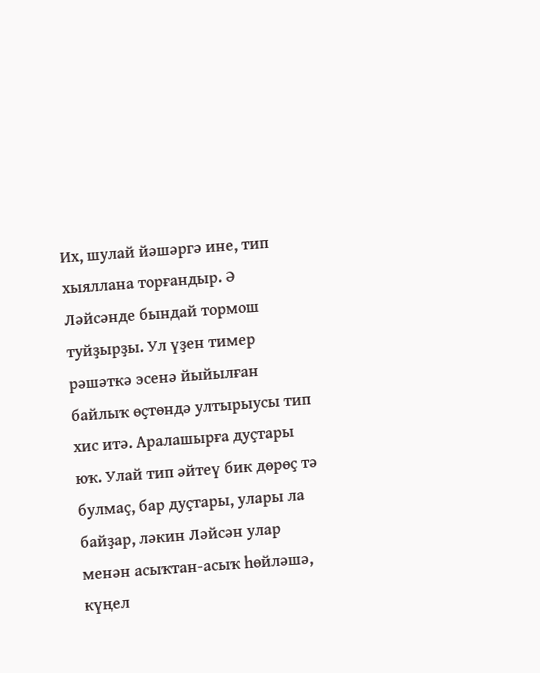Их, шулай йәшәргә ине, тип хыяллана торғандыр. Ә Ләйсәнде бындай тормош туйҙырҙы. Ул үҙен тимер рәшәткә эсенә йыйылған байлыҡ өҫтөндә ултырыусы тип хис итә. Аралашырға дуҫтары юҡ. Улай тип әйтеү бик дөрөҫ тә булмаҫ, бар дуҫтары, улары ла байҙар, ләкин Ләйсән улар менән асыҡтан-асыҡ һөйләшә, күңел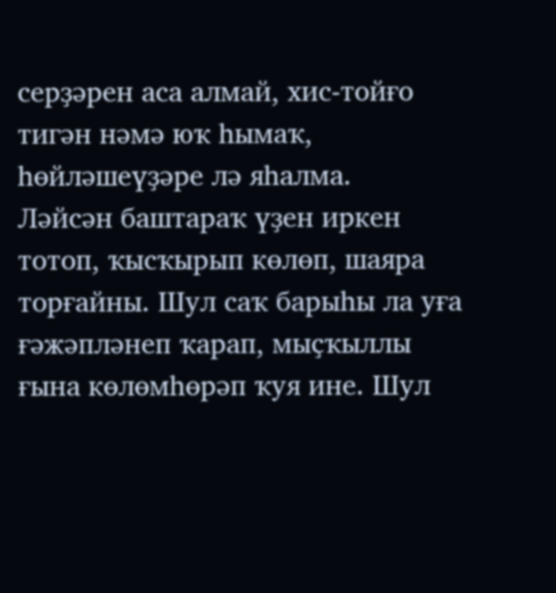серҙәрен аса алмай, хис-тойғо тигән нәмә юҡ һымаҡ, һөйләшеүҙәре лә яһалма.
Ләйсән баштараҡ үҙен иркен тотоп, ҡысҡырып көлөп, шаяра торғайны. Шул саҡ барыһы ла уға ғәжәпләнеп ҡарап, мыҫҡыллы ғына көлөмһөрәп ҡуя ине. Шул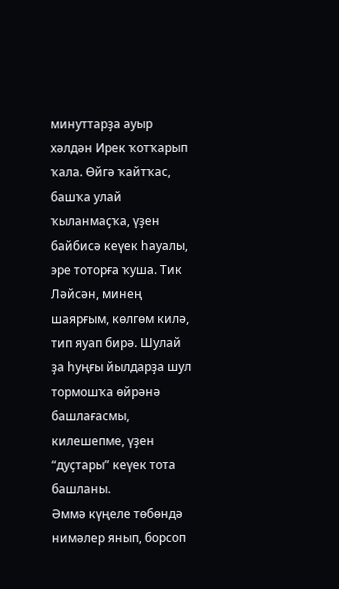минуттарҙа ауыр хәлдән Ирек ҡотҡарып ҡала. Өйгә ҡайтҡас, башҡа улай ҡыланмаҫҡа, үҙен байбисә кеүек һауалы, эре тоторға ҡуша. Тик Ләйсән, минең шаярғым, көлгөм килә, тип яуап бирә. Шулай ҙа һуңғы йылдарҙа шул тормошҡа өйрәнә башлағасмы, килешепме, үҙен “дуҫтары” кеүек тота башланы.
Әммә күңеле төбөндә нимәлер янып, борсоп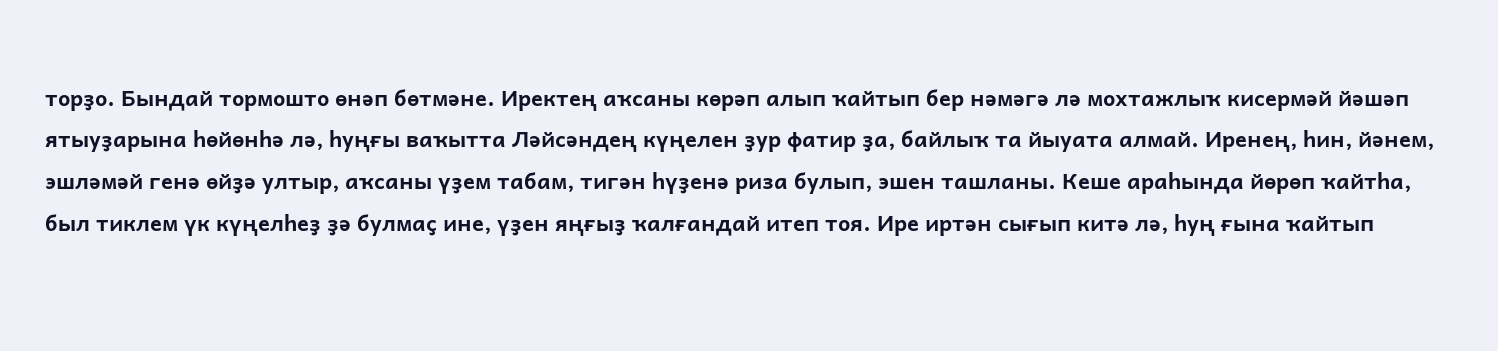торҙо. Бындай тормошто өнәп бөтмәне. Иректең аҡсаны көрәп алып ҡайтып бер нәмәгә лә мохтажлыҡ кисермәй йәшәп ятыуҙарына һөйөнһә лә, һуңғы ваҡытта Ләйсәндең күңелен ҙур фатир ҙа, байлыҡ та йыуата алмай. Иренең, һин, йәнем, эшләмәй генә өйҙә ултыр, аҡсаны үҙем табам, тигән һүҙенә риза булып, эшен ташланы. Кеше араһында йөрөп ҡайтһа, был тиклем үк күңелһеҙ ҙә булмаҫ ине, үҙен яңғыҙ ҡалғандай итеп тоя. Ире иртән сығып китә лә, һуң ғына ҡайтып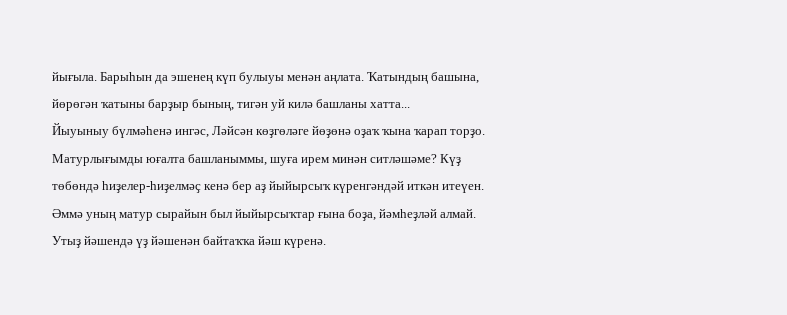йығыла. Барыһын да эшенең күп булыуы менән аңлата. Ҡатындың башына, йөрөгән ҡатыны барҙыр бының, тигән уй килә башланы хатта...
Йыуыныу бүлмәһенә ингәс, Ләйсән көҙгөләге йөҙөнә оҙаҡ ҡына ҡарап торҙо. Матурлығымды юғалта башланыммы, шуға ирем минән ситләшәме? Күҙ төбөндә һиҙелер-һиҙелмәҫ кенә бер аҙ йыйырсыҡ күренгәндәй иткән итеүен. Әммә уның матур сырайын был йыйырсыҡтар ғына боҙа, йәмһеҙләй алмай. Утыҙ йәшендә үҙ йәшенән байтаҡҡа йәш күренә.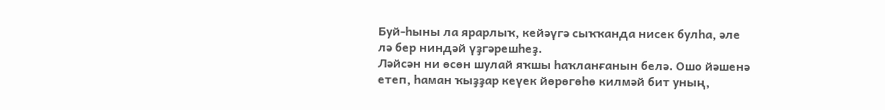Буй-һыны ла ярарлыҡ, кейәүгә сыҡҡанда нисек булһа, әле лә бер ниндәй үҙгәрешһеҙ.
Ләйсән ни өсөн шулай яҡшы һаҡланғанын белә. Ошо йәшенә етеп, һаман ҡыҙҙар кеүек йөрөгөһө килмәй бит уның,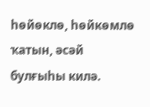һөйөклө, һөйкөмлө ҡатын, әсәй булғыһы килә.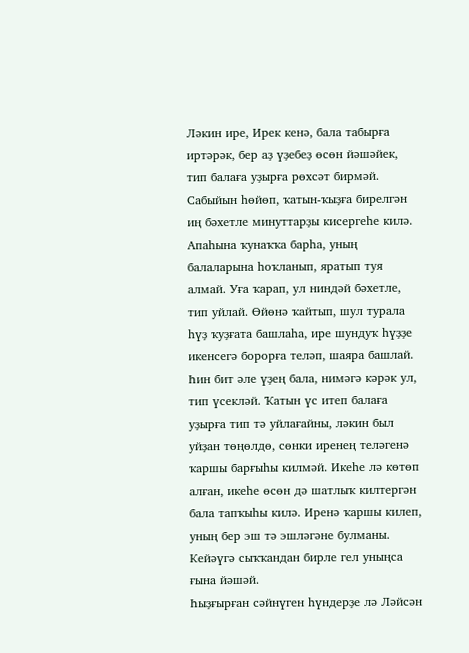Ләкин ире, Ирек кенә, бала табырға иртәрәк, бер аҙ үҙебеҙ өсөн йәшәйек, тип балаға уҙырға рөхсәт бирмәй. Сабыйын һөйөп, ҡатын-ҡыҙға бирелгән иң бәхетле минуттарҙы кисергеһе килә. Апаһына ҡунаҡҡа барһа, уның балаларына һоҡланып, яратып туя алмай. Уға ҡарап, ул ниндәй бәхетле, тип уйлай. Өйөнә ҡайтып, шул турала һүҙ ҡуҙғата башлаһа, ире шундуҡ һүҙҙе икенсегә борорға теләп, шаяра башлай. Һин бит әле үҙең бала, нимәгә кәрәк ул, тип үсекләй. Ҡатын үс итеп балаға уҙырға тип тә уйлағайны, ләкин был уйҙан төңөлдө, сөнки иренең теләгенә ҡаршы барғыһы килмәй. Икеһе лә көтөп алған, икеһе өсөн дә шатлыҡ килтергән бала тапҡыһы килә. Иренә ҡаршы килеп, уның бер эш тә эшләгәне булманы. Кейәүгә сыҡҡандан бирле гел уныңса ғына йәшәй.
Һыҙғырған сәйнүген һүндерҙе лә Ләйсән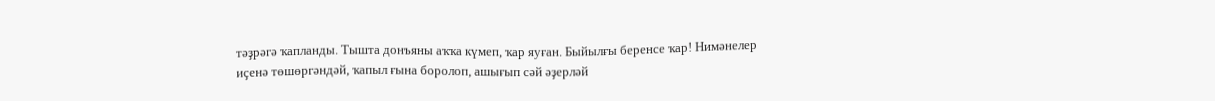тәҙрәгә ҡапланды. Тышта донъяны аҡҡа күмеп, ҡар яуған. Быйылғы беренсе ҡар! Нимәнелер иҫенә төшөргәндәй, ҡапыл ғына боролоп, ашығып сәй әҙерләй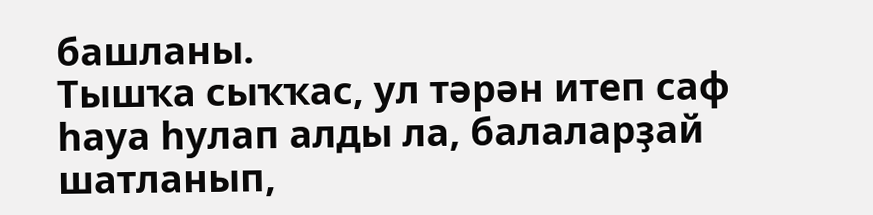башланы.
Тышҡа сыҡҡас, ул тәрән итеп саф һауа һулап алды ла, балаларҙай шатланып,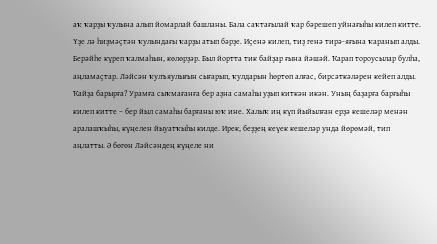аҡ ҡарҙы ҡулына алып йомарлай башланы. Бала саҡтағылай ҡар бәрешеп уйнағыһы килеп китте. Үҙе лә һиҙмәҫтән ҡулындағы ҡарҙы атып бәрҙе. Иҫенә килеп, тиҙ генә тирә-яғына ҡаранып алды. Берәйһе күреп ҡалмаһын, көлөрҙәр. Был йортта тик байҙар ғына йәшәй. Ҡарап тороусылар булһа, аңламаҫтар. Ләйсән ҡулъяулығын сығарып, ҡулдарын һөртөп алғас, бирсәткәләрен кейеп алды. Ҡайҙа барырға? Урамға сыҡмағанға бер аҙна самаһы уҙып киткән икән. Уның баҙарға барғыһы килеп китте – бер йыл самаһы барғаны юҡ ине. Халыҡ иң күп йыйылған ерҙә кешеләр менән аралашҡыһы, күңелен йыуатҡыһы килде. Ирек, беҙҙең кеүек кешеләр унда йөрөмәй, тип аңлатты. Ә бөгөн Ләйсәндең күңеле ни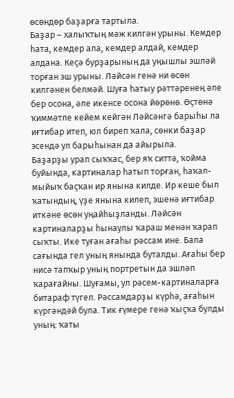өсөндөр баҙарға тартыла.
Баҙар – халыҡтың мәж килгән урыны. Кемдер һата, кемдер ала, кемдер алдай, кемдер алдана. Кеҫә бурҙарының да уңышлы эшләй торған эш урыны. Ләйсән генә ни өсөн килгәнен белмәй. Шуға һатыу рәттәренең әле бер осона, әле икенсе осона йөрөнө. Өҫтөнә ҡиммәтле кейем кейгән Ләйсәнгә барыһы ла иғтибар итеп, юл биреп ҡала, сөнки баҙар эсендә ул барыһынан да айырыла.
Баҙарҙы урап сыҡҡас, бер яҡ ситтә, ҡойма буйында, картиналар һатып торған, һаҡал-мыйыҡ баҫҡан ир янына килде. Ир кеше был ҡатындың, үҙе янына килеп, эшенә иғтибар иткәне өсөн уңайһыҙланды. Ләйсән картиналарҙы һынаулы ҡараш менән ҡарап сыҡты. Ике туған ағаһы рәссам ине. Бала сағында гел уның янында буталды. Ағаһы бер нисә тапҡыр уның портретын да эшләп ҡарағайны. Шуғамы, ул рәсем-картиналарға битараф түгел. Рәссамдарҙы күрһә, ағаһын күргәндәй була. Тик ғүмере генә ҡыҫҡа булды уның: ҡаты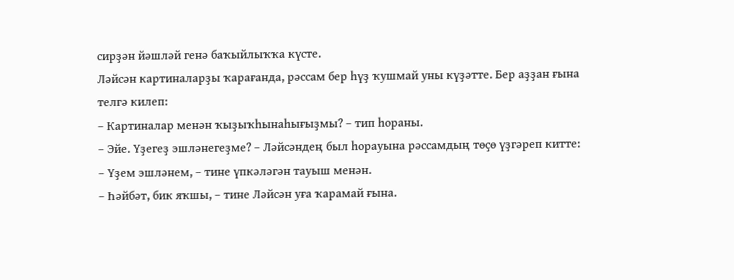сирҙән йәшләй генә баҡыйлыҡҡа күсте.
Ләйсән картиналарҙы ҡарағанда, рәссам бер һүҙ ҡушмай уны күҙәтте. Бер аҙҙан ғына телгә килеп:
– Картиналар менән ҡыҙыҡһынаһығыҙмы? – тип һораны.
– Эйе. Үҙегеҙ эшләнегеҙме? – Ләйсәндең был һорауына рәссамдың төҫө үҙгәреп китте:
– Үҙем эшләнем, – тине үпкәләгән тауыш менән.
– Һәйбәт, бик яҡшы, – тине Ләйсән уға ҡарамай ғына.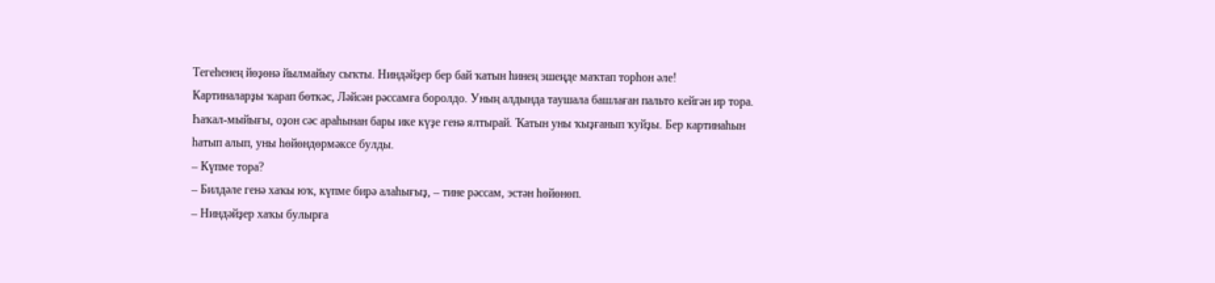Тегеһенең йөҙөнә йылмайыу сыҡты. Ниндәйҙер бер бай ҡатын һинең эшеңде маҡтап торһон әле!
Картиналарҙы ҡарап бөткәс, Ләйсән рәссамға боролдо. Уның алдында таушала башлаған пальто кейгән ир тора. Һаҡал-мыйығы, оҙон сәс араһынан бары ике күҙе генә ялтырай. Ҡатын уны ҡыҙғанып ҡуйҙы. Бер картинаһын һатып алып, уны һөйөндөрмәксе булды.
– Күпме тора?
– Билдәле генә хаҡы юҡ, күпме бирә алаһығыҙ, – тине рәссам, эстән һөйөнөп.
– Ниндәйҙер хаҡы булырға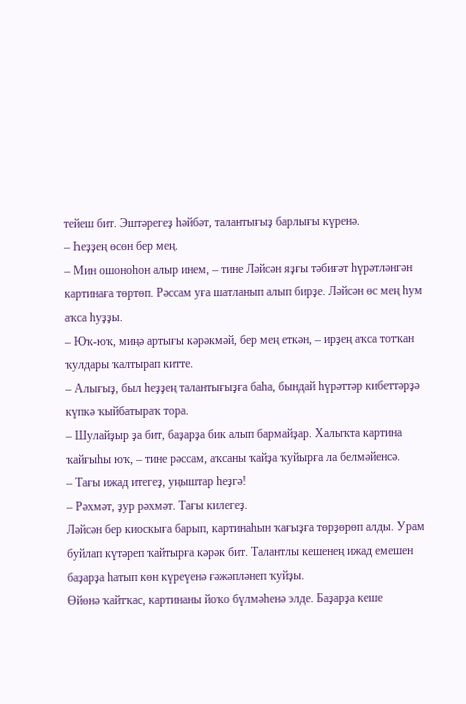тейеш бит. Эштәрегеҙ һәйбәт, талантығыҙ барлығы күренә.
– Һеҙҙең өсөн бер мең.
– Мин ошоноһон алыр инем, – тине Ләйсән яҙғы тәбиғәт һүрәтләнгән картинаға төртөп. Рәссам уға шатланып алып бирҙе. Ләйсән өс мең һум аҡса һуҙҙы.
– Юҡ-юҡ, миңә артығы кәрәкмәй, бер мең еткән, – ирҙең аҡса тотҡан ҡулдары ҡалтырап китте.
– Алығыҙ, был һеҙҙең талантығыҙға баһа, бындай һүрәттәр кибеттәрҙә күпкә ҡыйбатыраҡ тора.
– Шулайҙыр ҙа бит, баҙарҙа бик алып бармайҙар. Халыҡта картина ҡайғыһы юҡ, – тине рәссам, аҡсаны ҡайҙа ҡуйырға ла белмәйенсә.
– Тағы ижад итегеҙ, уңыштар һеҙгә!
– Рәхмәт, ҙур рәхмәт. Тағы килегеҙ.
Ләйсән бер киоскыға барып, картинаһын ҡағыҙға төрҙөрөп алды. Урам буйлап күтәреп ҡайтырға кәрәк бит. Талантлы кешенең ижад емешен баҙарҙа һатып көн күреүенә ғәжәпләнеп ҡуйҙы.
Өйөнә ҡайтҡас, картинаны йоҡо бүлмәһенә элде. Баҙарҙа кеше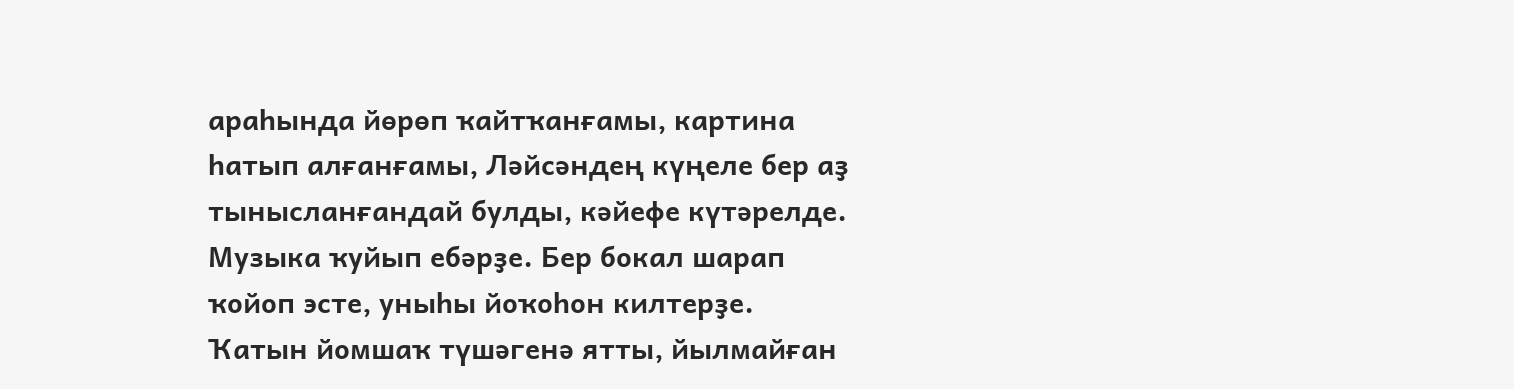араһында йөрөп ҡайтҡанғамы, картина һатып алғанғамы, Ләйсәндең күңеле бер аҙ тынысланғандай булды, кәйефе күтәрелде. Музыка ҡуйып ебәрҙе. Бер бокал шарап ҡойоп эсте, уныһы йоҡоһон килтерҙе. Ҡатын йомшаҡ түшәгенә ятты, йылмайған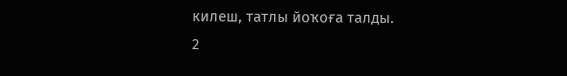килеш, татлы йоҡоға талды.
2